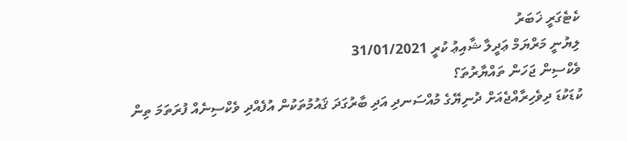ކެޓެގަރީ ޚަބަރު
ލިޔުނީ މަރްޔަމް ޢަދީލާ ޝާއިޢު ކުރީ 31/01/2021
ވެކްސިން ޖަހަން ތައްޔާރުތަ؟
ކުޑަކުޑަ ދިވެހިރާއްޖެއަށް ދުނިޔޭގެ މުއްސަނދި އަދި ބާރުގަދަ ޤައުމުތަކުން އުފެއްދި ވެކްސިނެއް ފުރަތަމަ ތިން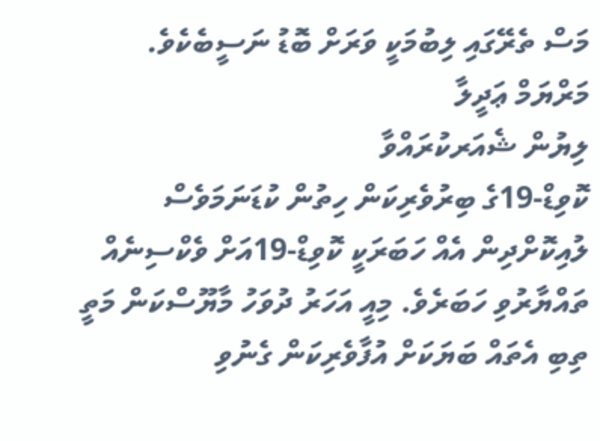މަސް ތެރޭގައި ލިބުމަކީ ވަރަށް ބޮޑު ނަސީބެކެވެ.
މަރްޔަމް ޢަދީލާ
ލިޔުން ޝެއަރކުރައްވާ
ކޮވިޑް-19ގެ ބިރުވެރިކަން ހިތުން ކުޑަނަމަވެސް ލުއިކޮށްދިން އެއް ހަބަރަކީ ކޮވިޑް-19އަށް ވެކްސިނެއް ތައްޔާރުވި ހަބަރެވެ. މިއީ އަހަރު ދުވަހު މާޔޫސްކަން މަތީ ތިބި އެތައް ބަޔަކަށް އުފާވެރިކަން ގެނުވި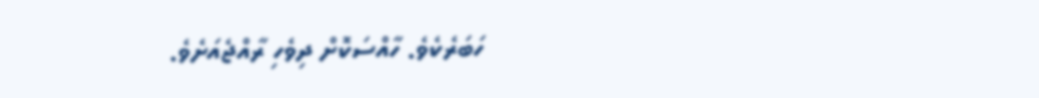ހަބަރެކެވެ. ހާއްސަކޮށް ދިވެހި ރާއްޖެއަށެވެ.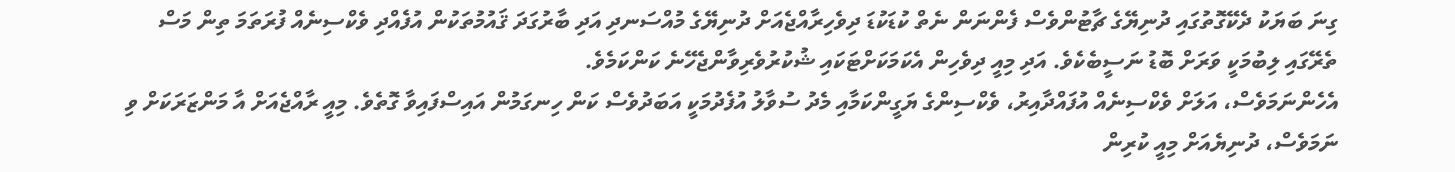ގިނަ ބަޔަކު ދެކޭގޮތުގައި ދުނިޔޭގެ ޗާޓުންވެސް ފެންނަން ނެތް ކުޑަކުޑަ ދިވެހިރާއްޖެއަށް ދުނިޔޭގެ މުއްސަނދި އަދި ބާރުގަދަ ޤައުމުތަކުން އުފެއްދި ވެކްސިނެއް ފުރަތަމަ ތިން މަސް ތެރޭގައި ލިބުމަކީ ވަރަށް ބޮޑު ނަސީބެކެވެ. އަދި މިއީ ދިވެހިން އެކަމަކަށްޓަކައި ޝުކުރުވެރިވާންޖެހޭނެ ކަންކަމެވެ.
އެހެންނަމަވެސް، އަލަށް ވެކްސިނެއް އުފައްދާއިރު، ވެކްސިންގެ ޔަގީންކަމާއި މެދު ސުވާލު އުފެދުމަކީ އަބަދުވެސް ކަން ހިނގަމުން އައިސްފައިވާ ގޮތެވެ. މިއީ ރާއްޖެއަށް އާ މަންޒަރަކަށް ވި ނަމަވެސް، ދުނިޔެއަށް މިއީ ކުރިން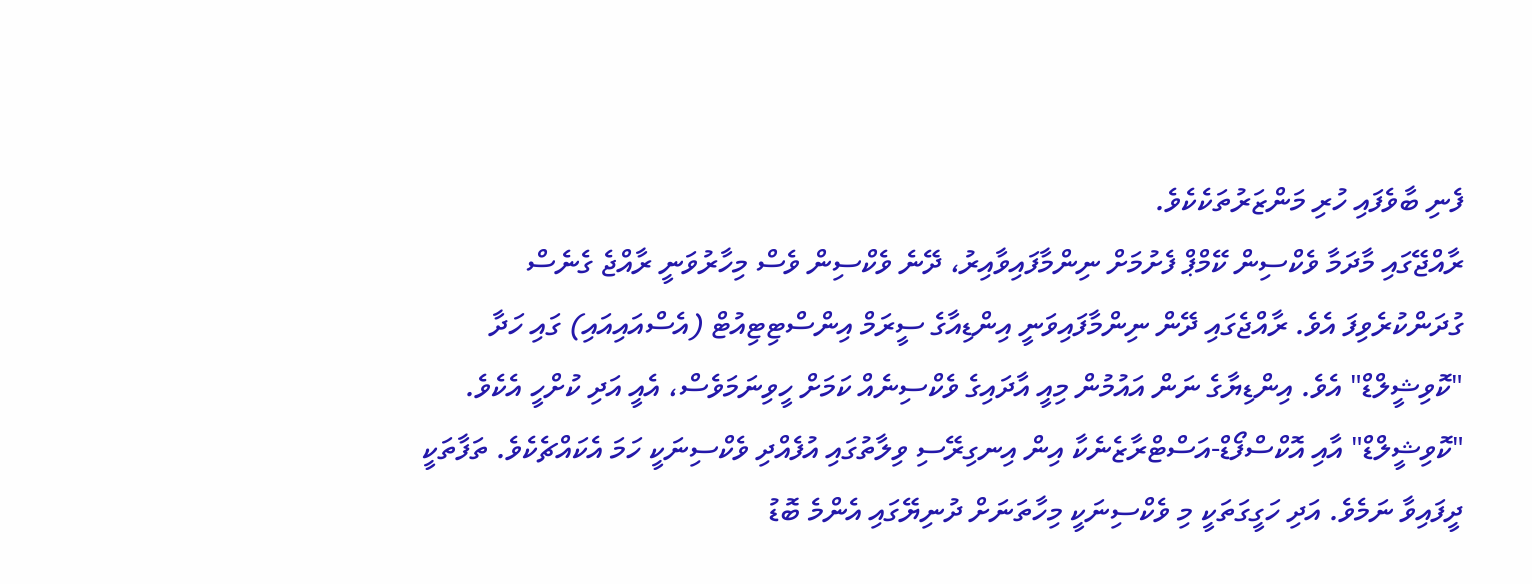ފެނި ބާވެފައި ހުރި މަންޒަރުތަކެކެވެ.
ރާއްޖޭގައި މާދަމާ ވެކްސިން ކޭމްޕް ފެށުމަށް ނިންމާފައިވާއިރު، ދޭނެ ވެކްސިން ވެސް މިހާރުވަނީ ރާއްޖެ ގެނެސް ގުދަންކުރެވިފަ އެވެ. ރާއްޖެގައި ދޭން ނިންމާފައިވަނީ އިންޑިއާގެ ސީރަމް އިންސްޓިޓިއުޓް (އެސްއައިއައި) ގައި ހަދާ "ކޮވިޝީލްޑް" އެވެ. އިންޑިޔާގެ ނަން އައުމުން މިއީ އާދައިގެ ވެކްސިނެއް ކަމަށް ހީވިނަމަވެސް، އެއީ އަދި ކުށްހީ އެކެވެ.
"ކޮވިޝީލްޑް" އާއި އޮކްސްފޯޑް-އަސްޓްރާޒެނެކާ އިން އިނގިރޭސި ވިލާތުގައި އުފެއްދި ވެކްސިނަކީ ހަމަ އެކައްޗެކެވެ. ތަފާތަކީ ދީފައިވާ ނަމެވެ. އަދި ހަގީގަތަކީ މި ވެކްސިނަކީ މިހާތަނަށް ދުނިޔޭގައި އެންމެ ބޮޑު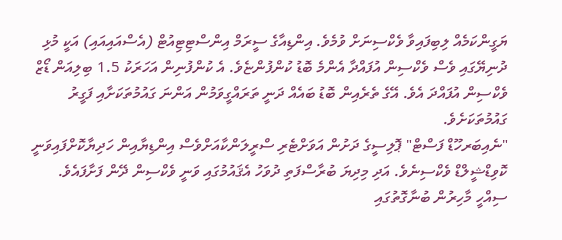ޔަގީންކަމެއް ލިބިފައިވާ ވެކްސިނަށް ވުމެވެ. އިންޑިއާގެ ސީރަމް އިންސްޓިޓިއުޓް (އެސްއައިއައި) އަކީ މުޅި ދުނިޔޭގައި ވެސް ވެކްސިން އުފައްދާ އެންމެ ބޮޑު ކުންފުންޏެވެ. އެ ކުންފުނިން އަހަރަކު 1.5 ބިލިއަން ޑޯޒް ވެކްސިން އުފައްދަ އެވެ. އޭގެ ތެރެއިން ބޮޑު ބައެއް ދަނީ ތަރައްގީވަމުން އަންނަ ގައުމުތަކަށާއި ފަގީރު ގައުމުތަކަށެވެ.
"ނެއިބަރހޫޑް ފަސްޓް" ޕޮލިސީގެ ދަށުން އަވަށްޓެރި ސްރީލަންކާއަށްވެސް އިންޑިޔާއިން ހަދިޔާކޮށްފައިވަނީ ކޮވިޑްޝީލްޑް ވެކްސިނެވެ. އަދި މިދިޔަ ބުރާސްފަތި ދުވަހު އެޤައުމުގައި ވަނީ ވެކްސިން ދޭން ފަށާފައެވެ.
ސިއްހީ މާހިރުން ބުނާގޮތުގައި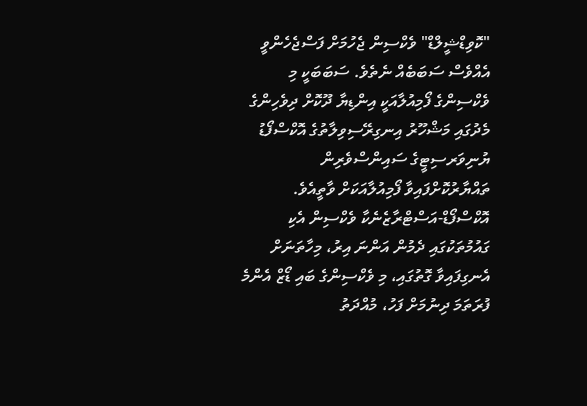"ކޮވިޑްޝީލްޑް" ވެކްސިން ޖެހުމަށް ފަސްޖެހެންވީ އެއްވެސް ސަބަބެއް ނެތެވެ. ސަބަބަކީ މި ވެކްސިންގެ ފޯމިއުލާއަކީ އިންޑިޔާ ދޫކޮށް ދިވެހިންގެ މެދުގައި މަޝްހޫރު އިނގިރޭސިވިލާތުގެ އޮކްސްފޯޑު ޔުނިވަރސިޓީގެ ސައިންސްވެރިން ތައްޔާރުކޮށްފައިވާ ފޯމިއުލާއަކަށް ވާތީއެވެ.
އޮކްސްފޯޑް-އަސްޓްރާޒެނެކާ ވެކްސިން އެކި ގައުމުތަކުގައި ދެމުން އަންނަ އިރު، މިހާތަނަށް އެނގިފައިވާ ގޮތުގައި، މި ވެކްސިންގެ ބައި ޑޯޒް އެންމެ ފުރަތަމަ ދިނުމަށް ފަހު، މުއްދަތު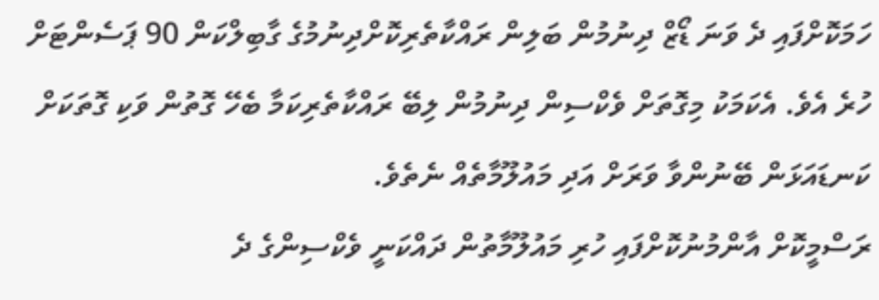ހަމަކޮށްފައި ދެ ވަނަ ޑޯޒް ދިނުމުން ބަލިން ރައްކާތެރިކޮށްދިނުމުގެ ގާބިލްކަން 90 ޕަސެންޓަށް ހުރެ އެވެ. އެކަމަކު މިގޮތަށް ވެކްސިން ދިނުމުން ލިބޭ ރައްކާތެރިކަމާ ބެހޭ ގޮތުން ވަކި ގޮތަކަށް ކަނޑައަޅަން ބޭނުންވާ ވަރަށް އަދި މައުލޫމާތެއް ނެތެވެ.
ރަސްމީކޮށް އާންމުނުކޮށްފައި ހުރި މައުލޫމާތުން ދައްކަނީ ވެކްސިންގެ ދެ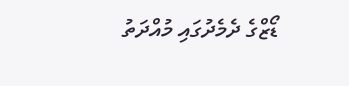ޑޯޒްގެ ދެމެދުގައި މުއްދަތު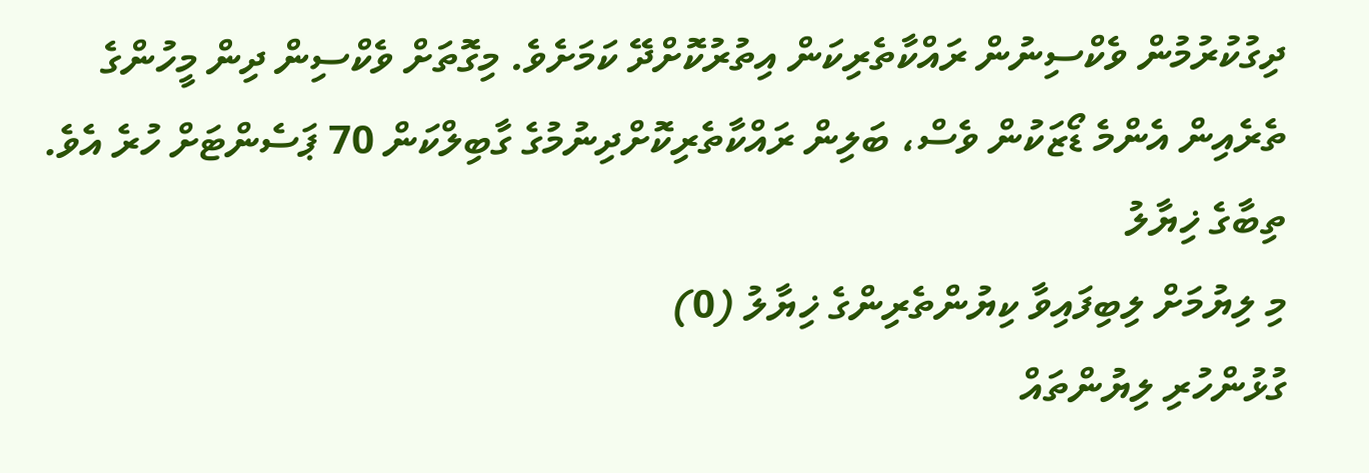ދިގުކުރުމުން ވެކްސިނުން ރައްކާތެރިކަން އިތުރުކޮށްދޭ ކަމަށެވެ. މިގޮތަށް ވެކްސިން ދިން މީހުންގެ ތެރެއިން އެންމެ ޑޯޒަކުން ވެސް، ބަލިން ރައްކާތެރިކޮށްދިނުމުގެ ގާބިލްކަން 70 ޕަސެންޓަށް ހުރެ އެވެ.
ތިބާގެ ޚިޔާލު
މި ލިޔުމަށް ލިބިފައިވާ ކިޔުންތެރިންގެ ޚިޔާލު (0)
ގުޅުންހުރި ލިޔުންތައް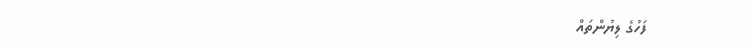ފަހުގެ ލިޔުންތައް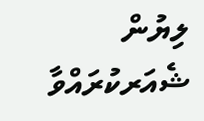ލިޔުން ޝެއަރކުރައްވާ